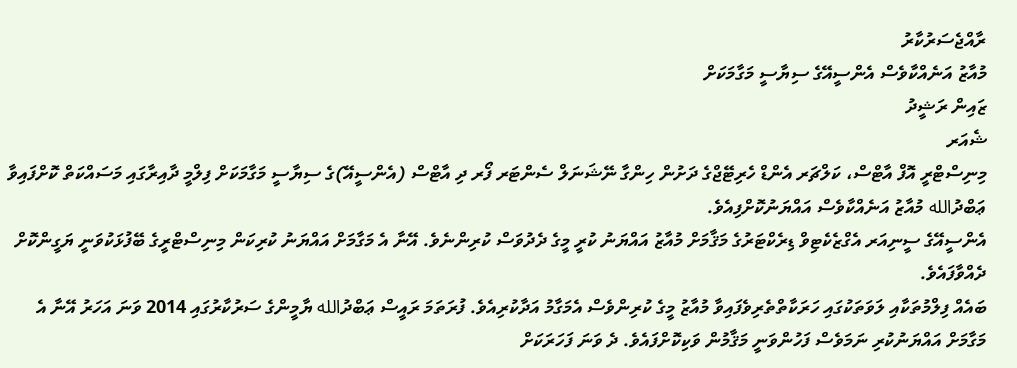ރާއްޖެސަރުކާރު
މުއާޒު އަނެއްކާވެސް އެންސީއޭގެ ސިޔާސީ މަގާމަކަށް
ޒައިން ރަޝީދު
ޝެއަރ
މިނިސްޓްރީ އޮފް އާޓްސް، ކަލްޗަރ އެންޑް ހެރިޓޭޖްގެ ދަށުން ހިންގާ ނޭޝަނަލް ސެންޓަރ ފޯރ ދި އާޓްސް (އެންސީއޭ)ގެ ސިޔާސީ މަގާމަކަށް ފިލްމީ ދާއިރާގައި މަސައްކަތް ކޮށްފައިވާ ޢަބްދުالله މުއާޒު އަނެއްކާވެސް އައްޔަނުކޮށްފިއެވެ.
އެންސީއޭގެ ސީނިއަރ އެގްޒެކެޓިވް ޑިރެކްޓަރުގެ މަޤާމަށް މުއާޒު އައްޔަނު ކުރީ މީގެ ދެދުވަސް ކުރިންނެވެ. އޭނާ އެ މަގާމަށް އައްޔަނު ކުރިކަން މިނިސްޓްރީގެ ބޭފުޅަކުވަނީ ޔަގީންކޮށް ދެއްވާފައެވެ.
ބައެއް ފިލްމުތަކާއި ލަވަތަކުގައި ހަރަކާތްތެރިވެފައިވާ މުއާޒު މީގެ ކުރިންވެސް އެމަގާމު އަދާކުރިއެވެ. ފުރަތަމަ ރައީސް ޢަބްދުالله ޔާމީންގެ ސަރުކާރުގައި 2014 ވަނަ އަހަރު އޭނާ އެ މަގާމަށް އައްޔަނުކުރި ނަމަވެސް ފަހުންވަނީ މަޤާމުން ވަކިކޮށްފައެވެ. ދެ ވަނަ ފަހަރަކަށް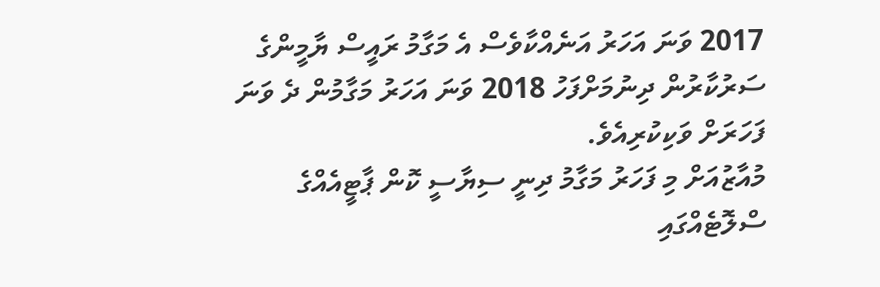2017 ވަނަ އަހަރު އަނެއްކާވެސް އެ މަގާމު ރައީސް ޔާމީންގެ ސަރުކާރުން ދިނުމަށްފަހު 2018 ވަނަ އަހަރު މަގާމުން ދެ ވަނަ ފަހަރަށް ވަކިކުރިއެވެ.
މުއާޒުއަށް މި ފަހަރު މަގާމު ދިނީ ސިޔާސީ ކޮން ޕާޓީއެއްގެ ސްލޮޓެއްގައި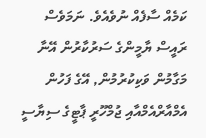ކަމެއް ސާފެއް ނުވެއެވެ. ނަމަވެސް ރައީސް ޔާމީންގެ ސަރުކާރުން އޭނާ މަގާމުން ވަކިކުރުމުން, އޭގެ ފަހުން އެމްއާރްއެމްއާއި ޖުމްހޫރީ ޕާޓީގެ ސިޔާސީ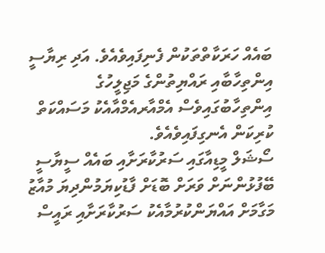ބައެއް ހަރަކާތްތަކުން ފެނިފައިވެއެވެ. އަދި ރިޔާސީ އިންތިހާބާއި ރައްޔިތުންގެ މަޖިލީހުގެ އިންތިހާބުގައިވެސް އެމްއާރއެމްއާއެކު މަސައްކަތް ކުރިކަން އެނގިފައިވެއެވެ.
ސޯޝަލް މީޑިއާގައި ސަރުކާރަށާއި ބައެއް ސީޔާސީ ބޭފުޅުންނަށް ވަރަށް ބޮޑަށް ފާޑުކިޔަމުންދިޔަ މުއާޒު މަގާމަށް އައްޔަންކުރުމާއެކު ސަރުކާރަށާއި ރައީސް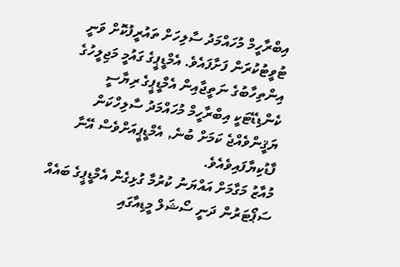އިބްރާހީމް މުހައްމަދު ސާލިހަށް ތައުރީފުކޮށް ވަނީ ޓުވީޓުކުރަން ފަށާފައެވެ. އެމްޑީޕީގެ ގައުމީ މަޖިލީހުގެ އިންތިހާބުގެ ނަތީޖާއިން އެމްޑީޕީގެ ރިޔާސީ ކެންޑިޑޭޓަކީ އިބްރާހީމް މުހައްމަދު ސާލިހްކަން ޔަޤީންވެއްޖެ ކަމަށް ބުނެ, އެމްޑީޕީއަށްވެސް އޭނާ ފާޑުކިޔާފައިވެއެވެ.
މުއާޒު މަގާމަށް އައްޔަނު ކުރުމާ ގުޅިގެން އެމްޑީޕީގެ ބައެއް ސަޕޯޓަރުން ދަނީ ސޯޝަލް މީޑިއާގައި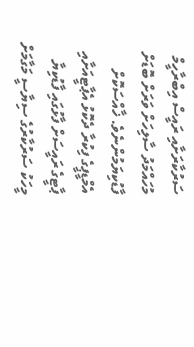ސަރުކާރަށާއި ރައީސް އިބްރާހީމް މުހައްމަދު ސާލިހަށް ވަރަށް ބޮޑަށް ފާޑުކިޔަމުންނެވެ. ޚާއްސަކޮށް އެމްޑީޕީގެ ފިކުރާ ދެކޮޅު އެޕާޓީއަށާއި ޕާޓީގެ ރައީސަށް ފާޅުގައި ފާޑުކިޔާ މީހަކު ސަރުކާރުގެ ސިޔާސީ މަގާމަށް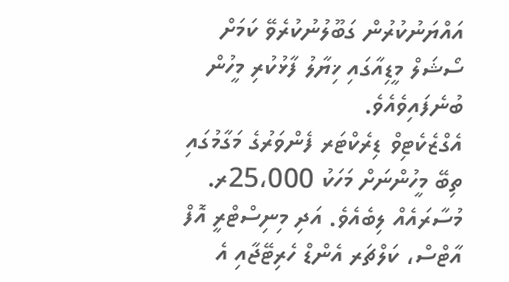އައްޔަނުކުރުން ގަބޫލުނުކުރެވޭ ކަމަށް ސޯޝަލް މީޑިއާގައި ޚިޔާލު ފާޅުކުރި މީހުން ބުނެފައިވެއެވެ.
އެގްޒެކެޓިވް ޑިރެކްޓަރ ފެންވަރުގެ މަގާމުގައި ތިބޭ މީހުންނަށް މަހަކު 25،000ރ. މުސާރައެއް ލިބެއެވެ. އަދި މިނިސްޓްރީ އޮފް އާޓްސް، ކަލްޗަރ އެންޑް ހެރިޓޭޖާއި އެ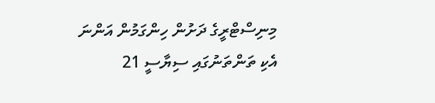މިނިސްޓްރީގެ ދަށުން ހިންގަމުން އަންނަ އެކި ތަންތަނުގައި ސިޔާސީ 21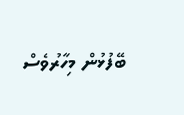ބޭފުޅުން މިހާރުވެސް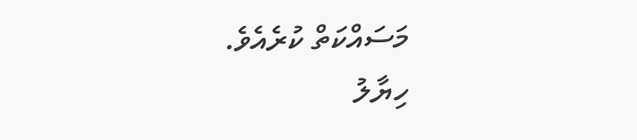މަސައްކަތް ކުރެއެވެ.
ހިޔާލު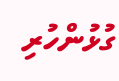ގުޅުންހުރި